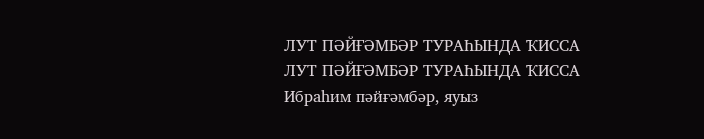ЛУТ ПӘЙҒӘМБӘР ТУРАҺЫНДА ҠИССА
ЛУТ ПӘЙҒӘМБӘР ТУРАҺЫНДА ҠИССА
Ибраһим пәйғәмбәр, яуыз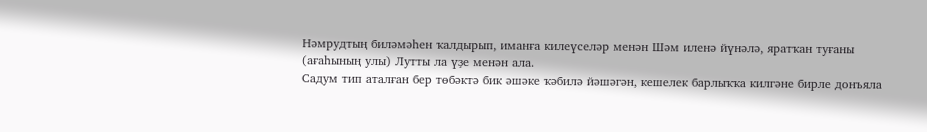Нәмрудтың биләмәһен ҡалдырып, иманға килеүселәр менән Шәм иленә йүнәлә, яратҡан туғаны (ағаһының улы) Лутты ла үҙе менән ала.
Садум тип аталған бер төбәктә бик әшәке ҡәбилә йәшәгән, кешелек барлыҡҡа килгәне бирле донъяла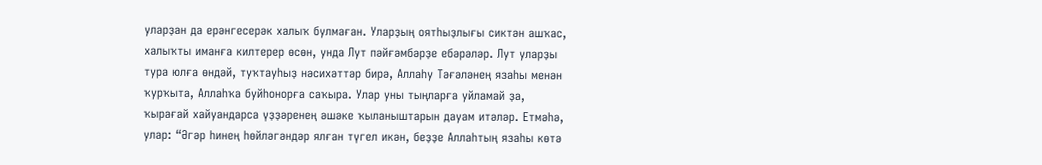уларҙан да ерәнгесерәк халыҡ булмаған. Уларҙың оятһыҙлығы сиктән ашҡас, халыҡты иманға килтерер өсөн, унда Лут пәйғәмбәрҙе ебәрәләр. Лут уларҙы тура юлға өндәй, туҡтауһыҙ нәсихәттәр бирә, Аллаһу Тәғәләнең язаһы менән ҡурҡыта, Аллаһҡа буйһонорға саҡыра. Улар уны тыңларға уйламай ҙа, ҡырағай хайуандарса үҙҙәренең әшәке ҡыланыштарын дауам итәләр. Етмәһә, улар: “Әгәр һинең һөйләгәндәр ялған түгел икән, беҙҙе Аллаһтың язаһы көтә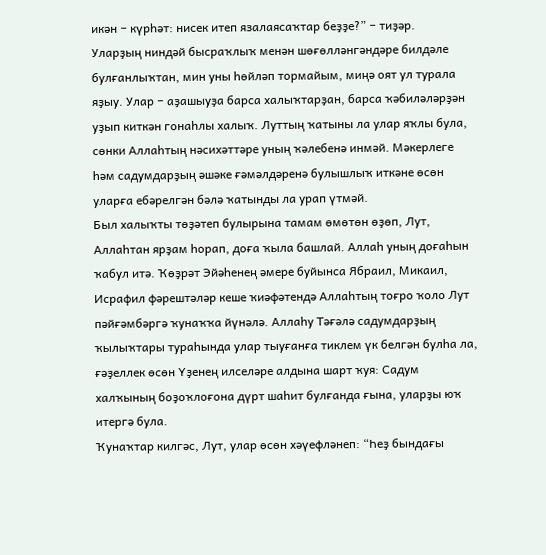икән − күрһәт: нисек итеп язалаясаҡтар беҙҙе?” − тиҙәр.
Уларҙың ниндәй бысраҡлыҡ менән шөғөлләнгәндәре билдәле булғанлыҡтан, мин уны һөйләп тормайым, миңә оят ул турала яҙыу. Улар − аҙашыуҙа барса халыҡтарҙан, барса ҡәбиләләрҙән уҙып киткән гонаһлы халыҡ. Луттың ҡатыны ла улар яҡлы була, сөнки Аллаһтың нәсихәттәре уның ҡәлебенә инмәй. Мәкерлеге һәм садумдарҙың әшәке ғәмәлдәренә булышлыҡ иткәне өсөн уларға ебәрелгән бәлә ҡатынды ла урап үтмәй.
Был халыҡты төҙәтеп булырына тамам өмөтөн өҙөп, Лут, Аллаһтан ярҙам һорап, доға ҡыла башлай. Аллаһ уның доғаһын ҡабул итә. Ҡөҙрәт Эйәһенең әмере буйынса Ябраил, Микаил, Исрафил фәрештәләр кеше ҡиәфәтендә Аллаһтың тоғро ҡоло Лут пәйғәмбәргә ҡунаҡҡа йүнәлә. Аллаһу Тәғәлә садумдарҙың ҡылыҡтары тураһында улар тыуғанға тиклем үк белгән булһа ла, ғәҙеллек өсөн Үҙенең илселәре алдына шарт ҡуя: Садум халҡының боҙоҡлоғона дүрт шаһит булғанда ғына, уларҙы юҡ итергә була.
Ҡунаҡтар килгәс, Лут, улар өсөн хәүефләнеп: “Һеҙ бындағы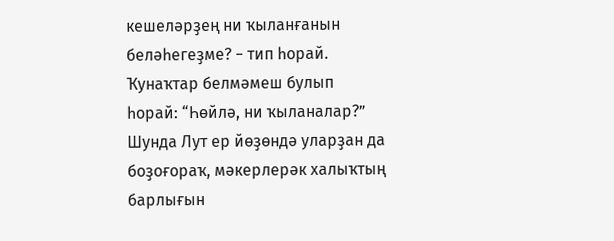кешеләрҙең ни ҡыланғанын беләһегеҙме? − тип һорай. Ҡунаҡтар белмәмеш булып һорай: “Һөйлә, ни ҡыланалар?” Шунда Лут ер йөҙөндә уларҙан да боҙоғораҡ, мәкерлерәк халыҡтың барлығын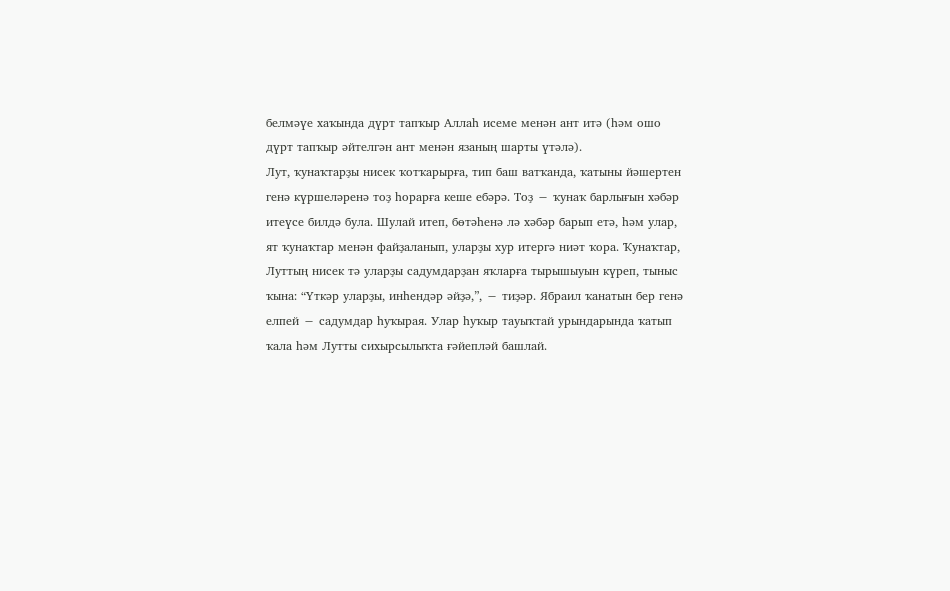белмәүе хаҡында дүрт тапҡыр Аллаһ исеме менән ант итә (һәм ошо дүрт тапҡыр әйтелгән ант менән язаның шарты үтәлә).
Лут, ҡунаҡтарҙы нисек ҡотҡарырға, тип баш ватҡанда, ҡатыны йәшертен генә күршеләренә тоҙ һорарға кеше ебәрә. Тоҙ − ҡунаҡ барлығын хәбәр итеүсе билдә була. Шулай итеп, бөтәһенә лә хәбәр барып етә, һәм улар, ят ҡунаҡтар менән файҙаланып, уларҙы хур итергә ниәт ҡора. Ҡунаҡтар, Луттың нисек тә уларҙы садумдарҙан яҡларға тырышыуын күреп, тыныс ҡына: “Үткәр уларҙы, инһендәр әйҙә,”, − тиҙәр. Ябраил ҡанатын бер генә елпей − садумдар һуҡырая. Улар һуҡыр тауыҡтай урындарында ҡатып ҡала һәм Лутты сихырсылыҡта ғәйепләй башлай.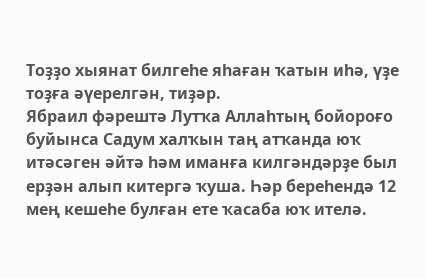Тоҙҙо хыянат билгеһе яһаған ҡатын иһә, үҙе тоҙға әүерелгән, тиҙәр.
Ябраил фәрештә Лутҡа Аллаһтың бойороғо буйынса Садум халҡын таң атҡанда юҡ итәсәген әйтә һәм иманға килгәндәрҙе был ерҙән алып китергә ҡуша. Һәр береһендә 12 мең кешеһе булған ете ҡасаба юҡ ителә.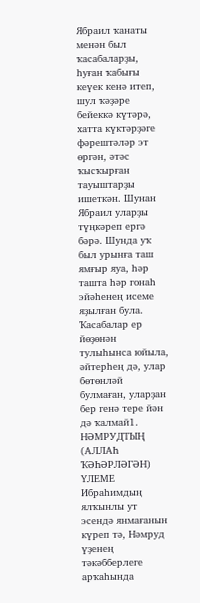Ябраил ҡанаты менән был ҡасабаларҙы, һуған ҡабығы кеүек кенә итеп, шул ҡәҙәре бейеккә күтәрә, хатта күктәрҙәге фәрештәләр эт өргән, әтәс ҡысҡырған тауыштарҙы ишеткән. Шунан Ябраил уларҙы түңкәреп ергә бәрә. Шунда уҡ был урынға таш ямғыр яуа, һәр ташта һәр гонаһ эйәһенең исеме яҙылған була. Ҡасабалар ер йөҙөнән тулыһынса юйыла, әйтерһең дә, улар бөтөнләй булмаған, уларҙан бер генә тере йән дә ҡалмай1.
НӘМРУДТЫҢ (АЛЛАҺ ҠӘҺӘРЛӘГӘН) ҮЛЕМЕ
Ибраһимдың ялҡынлы ут эсендә янмағанын күреп тә, Нәмруд үҙенең тәкәбберлеге арҡаһында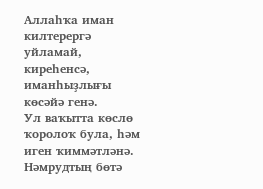Аллаһҡа иман килтерергә уйламай, киреһенсә, иманһыҙлығы көсәйә генә.
Ул ваҡытта көслө ҡоролоҡ була, һәм иген ҡиммәтләнә. Нәмрудтың бөтә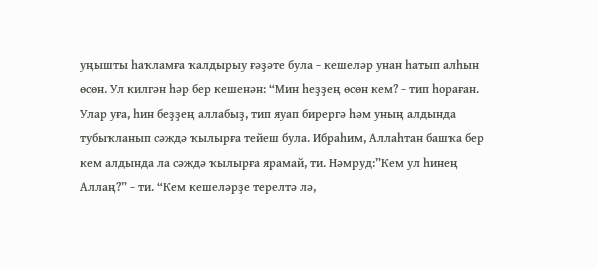уңышты һаҡламға ҡалдырыу ғәҙәте була − кешеләр унан һатып алһын өсөн. Ул килгән һәр бер кешенән: “Мин һеҙҙең өсөн кем? − тип һораған. Улар уға, һин беҙҙең аллабыҙ, тип яуап бирергә һәм уның алдында тубыҡланып сәждә ҡылырға тейеш була. Ибраһим, Аллаһтан башҡа бер кем алдында ла сәждә ҡылырға ярамай, ти. Нәмруд:”Кем ул һинең Аллаң?” − ти. “Кем кешеләрҙе терелтә лә,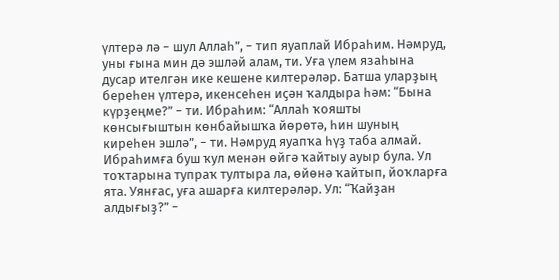үлтерә лә − шул Аллаһ”, − тип яуаплай Ибраһим. Нәмруд, уны ғына мин дә эшләй алам, ти. Уға үлем язаһына дусар ителгән ике кешене килтерәләр. Батша уларҙың береһен үлтерә, икенсеһен иҫән ҡалдыра һәм: “Бына күрҙеңме?” − ти. Ибраһим: “Аллаһ ҡояшты көнсығыштын көнбайышҡа йөрөтә, һин шуның киреһен эшлә”, − ти. Нәмруд яуапҡа һүҙ таба алмай.
Ибраһимға буш ҡул менән өйгә ҡайтыу ауыр була. Ул тоҡтарына тупраҡ тултыра ла, өйөнә ҡайтып, йоҡларға ята. Уянғас, уға ашарға килтерәләр. Ул: “Ҡайҙан алдығыҙ?” −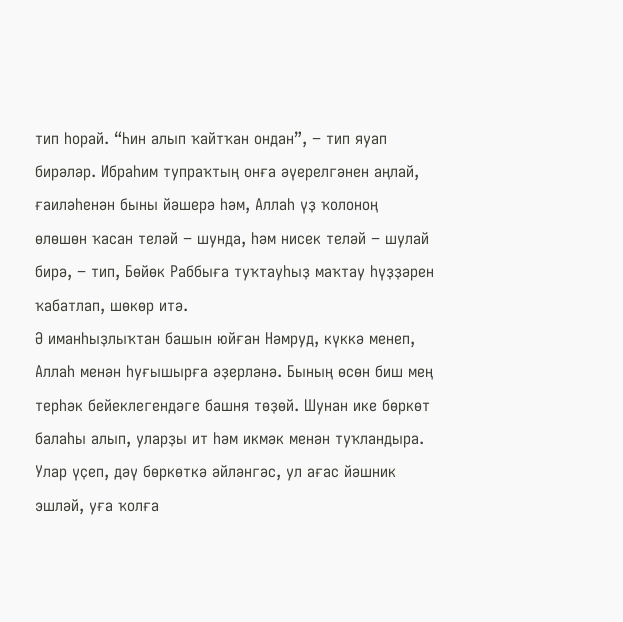тип һорай. “Һин алып ҡайтҡан ондан”, − тип яуап бирәләр. Ибраһим тупраҡтың онға әүерелгәнен аңлай, ғаиләһенән быны йәшерә һәм, Аллаһ үҙ ҡолоноң өлөшөн ҡасан теләй − шунда, һәм нисек теләй − шулай бирә, − тип, Бөйөк Раббыға туҡтауһыҙ маҡтау һүҙҙәрен ҡабатлап, шөкөр итә.
Ә иманһыҙлыҡтан башын юйған Нәмруд, күккә менеп, Аллаһ менән һуғышырға әҙерләнә. Бының өсөн биш мең терһәк бейеклегендәге башня төҙөй. Шунан ике бөркөт балаһы алып, уларҙы ит һәм икмәк менән туҡландыра. Улар үҫеп, дәү бөркөткә әйләнгәс, ул ағас йәшник эшләй, уға ҡолға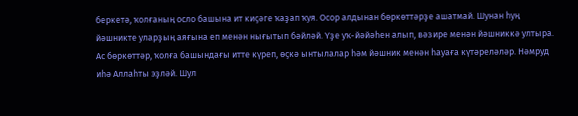беркетә, ҡолғаның осло башына ит киҫәге ҡаҙап ҡуя. Осор алдынан бөркөттәрҙе ашатмай. Шунан һуң йәшникте уларҙың аяғына еп менән нығытып бәйләй. Үҙе уҡ-йәйәһен алып, вәзире менән йәшниккә ултыра.
Ас бөркөттәр, ҡолға башындағы итте күреп, өҫкә ынтылалар һәм йәшник менән һауаға күтәреләләр. Нәмруд иһә Аллаһты эҙләй. Шул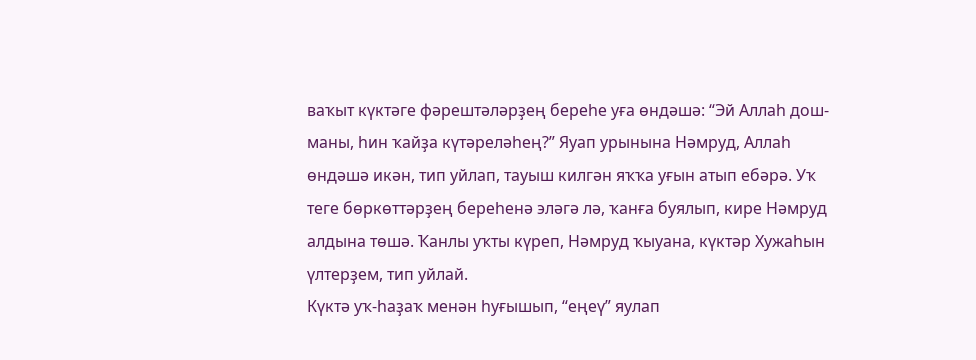ваҡыт күктәге фәрештәләрҙең береһе уға өндәшә: “Эй Аллаһ дош-маны, һин ҡайҙа күтәреләһең?” Яуап урынына Нәмруд, Аллаһ өндәшә икән, тип уйлап, тауыш килгән яҡҡа уғын атып ебәрә. Уҡ теге бөркөттәрҙең береһенә эләгә лә, ҡанға буялып, кире Нәмруд алдына төшә. Ҡанлы уҡты күреп, Нәмруд ҡыуана, күктәр Хужаһын үлтерҙем, тип уйлай.
Күктә уҡ-һаҙаҡ менән һуғышып, “еңеү” яулап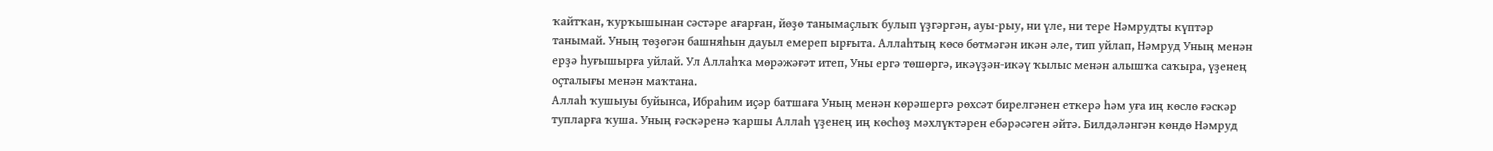ҡайтҡан, ҡурҡышынан сәстәре ағарған, йөҙө танымаҫлыҡ булып үҙгәргән, ауы-рыу, ни үле, ни тере Нәмрудты күптәр танымай. Уның төҙөгән башняһын дауыл емереп ырғыта. Аллаһтың көсө бөтмәгән икән әле, тип уйлап, Нәмруд Уның менән ерҙә һуғышырға уйлай. Ул Аллаһҡа мөрәжәғәт итеп, Уны ергә төшөргә, икәүҙән-икәү ҡылыс менән алышҡа саҡыра, үҙенең оҫталығы менән маҡтана.
Аллаһ ҡушыуы буйынса, Ибраһим иҫәр батшаға Уның менән көрәшергә рөхсәт бирелгәнен еткерә һәм уға иң көслө ғәскәр тупларға ҡуша. Уның ғәскәренә ҡаршы Аллаһ үҙенең иң көсһөҙ мәхлүктәрен ебәрәсәген әйтә. Билдәләнгән көндө Нәмруд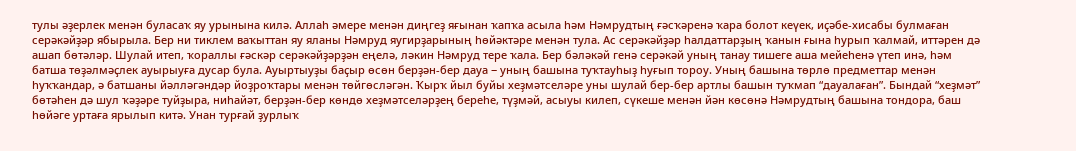тулы әҙерлек менән буласаҡ яу урынына килә. Аллаһ әмере менән диңгеҙ яғынан ҡапҡа асыла һәм Нәмрудтың ғәсҡәренә ҡара болот кеүек, иҫәбе-хисабы булмаған серәкәйҙәр ябырыла. Бер ни тиклем ваҡыттан яу яланы Нәмруд яугирҙарының һөйәктәре менән тула. Ас серәкәйҙәр һалдаттарҙың ҡанын ғына һурып ҡалмай, иттәрен дә ашап бөтәләр. Шулай итеп, ҡораллы ғәскәр серәкәйҙәрҙән еңелә, ләкин Нәмруд тере ҡала. Бер бәләкәй генә серәкәй уның танау тишеге аша мейеһенә үтеп инә, һәм батша төҙәлмәҫлек ауырыуға дусар була. Ауыртыуҙы баҫыр өсөн берҙән-бер дауа − уның башына туҡтауһыҙ һуғып тороу. Уның башына төрлө предметтар менән һуҡҡандар, ә батшаны йәлләгәндәр йоҙроҡтары менән төйгөсләгән. Ҡырҡ йыл буйы хеҙмәтселәре уны шулай бер-бер артлы башын туҡмап “дауалаған”. Бындай “хеҙмәт” бөтәһен дә шул ҡәҙәре туйҙыра, ниһайәт, берҙән-бер көндө хеҙмәтселәрҙең береһе, түҙмәй, асыуы килеп, сүкеше менән йән көсөнә Нәмрудтың башына тондора, баш һөйәге уртаға ярылып китә. Унан турғай ҙурлыҡ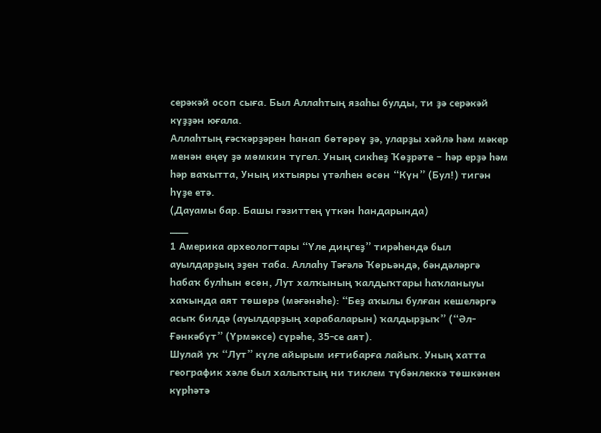серәкәй осоп сыға. Был Аллаһтың язаһы булды, ти ҙә серәкәй күҙҙән юғала.
Аллаһтың ғәсҡәрҙәрен һанап бөтөрөү ҙә, уларҙы хәйлә һәм мәкер менән еңеү ҙә мөмкин түгел. Уның сикһеҙ Ҡөҙрәте − һәр ерҙә һәм һәр ваҡытта, Уның ихтыяры үтәлһен өсөн “Күн” (Бул!) тигән һүҙе етә.
(Дауамы бар. Башы гәзиттең үткән һандарында)
___
1 Америка археологтары “Үле диңгеҙ” тирәһендә был ауылдарҙың эҙен таба. Аллаһу Тәғәлә Ҡөрьәндә, бәндәләргә һабаҡ булһын өсөн, Лут халҡының ҡалдыҡтары һаҡланыуы хаҡында аят төшөрә (мәғәнәһе): “Беҙ аҡылы булған кешеләргә асыҡ билдә (ауылдарҙың харабаларын) ҡалдырҙыҡ” (“Әл-Ғәнкәбүт” (Үрмәксе) сүрәһе, 35-се аят).
Шулай уҡ “Лут” күле айырым иғтибарға лайыҡ. Уның хатта географик хәле был халыҡтың ни тиклем түбәнлеккә төшкәнен күрһәтә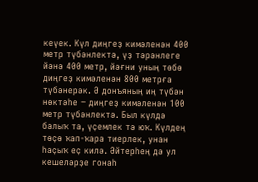кеүек. Күл диңгеҙ кимәленән 400 метр түбәнлектә, үҙ тәрәнлеге йәнә 400 метр, йәғни уның төбө диңгеҙ кимәленән 800 метрға түбәнерәк. Ә донъяның иң түбән нөктәһе − диңгеҙ кимәленән 100 метр түбәнлектә. Был күлдә балыҡ та, үҫемлек тә юҡ. Күлдең төҫө ҡап-ҡара тиерлек, унан һаҫыҡ еҫ килә. Әйтерһең дә ул кешеләрҙе гонаһ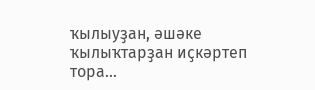ҡылыуҙан, әшәке ҡылыҡтарҙан иҫкәртеп тора...